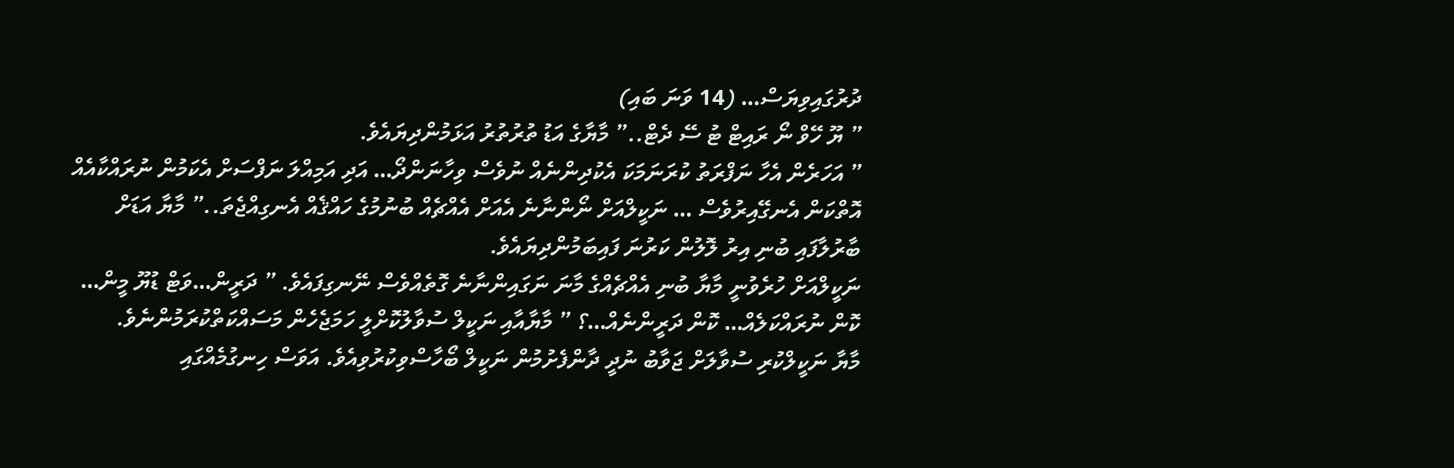ދުރުގައިވިޔަސް… (14 ވަނަ ބައި)
” ޔޫ ހޭވް ނޯ ރައިޓް ޓު ސޭ ދެޓް..” މާޔާގެ އަޑު ތުރުތުރު އަޅަމުންދިޔައެވެ.
” އަހަރެން އެހާ ނަފްރަތު ކުރަނަމަކަ އެކުދިންނެއް ނުވެސް ވިހާނަންދޯ… އަދި އަމިއްލަ ނަފްސަށް އެކަމުން ނުރައްކާއެއް އޮތްކަން އެނގޭއިރުވެސް … ނަކީލްއަށް ނޯންނާނެ އެއަށް އެއްޗެއް ބުނުމުގެ ހައްޤެއް އެނގިއްޖެތަ..” މާޔާ އަޑަށް ބާރުލާފައި ބުނި އިރު ލޮލުން ކަރުނަ ފައިބަމުންދިޔައެވެ.
ނަކީލްއަށް ހުރެވުނީ މާޔާ ބުނި އެއްޗެއްގެ މާނަ ނަގައިންނާނެ ގޮތެއްވެސް ނޭނގިފައެވެ. ” ދަރީން…ވަޓް ޑުޔޫ މީން… ކޮން ނުރައްކަލެއް… ކޮން ދަރީންނެއް…؟ ” މާޔާއާއި ނަކީލް ސުވާލުކޮށްލީ ހަމަޖެހެން މަސައްކަތްކުރަމުންނެވެ.
މާޔާ ނަކީލްކުރި ސުވާލަށް ޖަވާބު ނުދީ ދާންފެށުމުން ނަކީލް ބޯހާސްވިކުރުވިއެވެ. އަވަސް ހިނގުމެއްގައި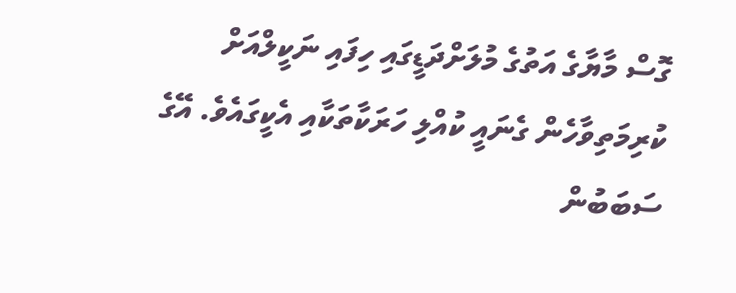ގޮސް މާޔާގެ އަތުގެ މުލަށްދަޑީގައި ހިފައި ނަކީލްއަށް ކުރިމަތިވާހެން ގެނައީ ކުއްލި ހަރަކާތަކާއި އެކީގައެވެ. އޭގެ ސަބަބުން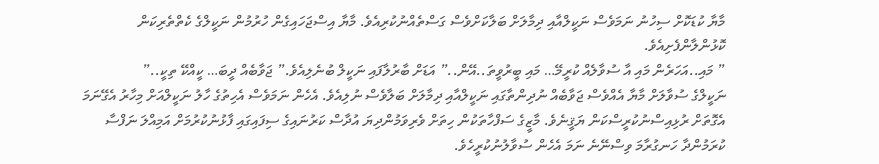މާޔާ ކުޑަކޮށް ސިހުނު ނަމަވެސް ނަކީލްއާއި ދިމާލަށް ބަލާކަށްވެސް ގަސްތެއްނުކުރިއެވެ. މާޔާ އިސްޖަހައިގެން ހުރުމުން ނަކީލްގެ ކެތްތެރިކަން ކޮޅުންލާންފެށިއެވެ.
” މައި..އަހަރެން މައި އާ ސުވާލެއް ކުރީމޭ… މައި ބީރުވީތަ..އޭން..” އަޑަށް ބާރުލާފައި ނަކީލް ބުނެލިއެވެ.” ޖަވާބެއް ދީބަ… ކީއްކޭ ތިކީ..”
ނަކީލްގެ ސުވާލަށް މާޔާ އެއްވެސް ޖަވާބެއް ނުދިންތާގައި ނަކީލްއާއި ދިމާލަށް ބަލާވެސް ނުލިއެވެ. އެހެން ނަމަވެސް އެހިތުގެ ހާލު ނަކީލްއަށް މިހާރު އެގޭނަމަ އެގޮތަށް ރުޅިއިސްނުކުރީސްކަން ޔަޤީނެވެ. މާޒީގެ ސަފްހާތަކުން ހިތަށް ވެރިވަމުންދިޔަ އުދާސް ކަރުނައިގެ ސިފައިގައި ފާޅުނުކުރުމަށް އަމިއްލަ ނަފްސާ ކުރަމުންދާ ހަނގުރާމަ ވިސްނޭނެ ނަމަ އެހެން ސުވާލުނުކުރީހެވެ.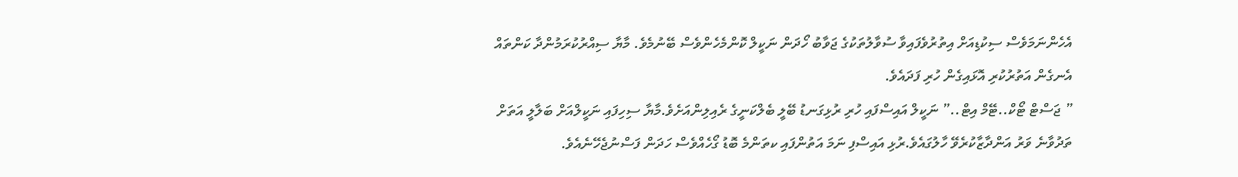އެހެންނަމަވެސް ސިކުޑިއަށް އިތުރުވެފައިވާ ސުވާލުތަކުގެ ޖަވާބު ހޯދަން ނަކީލް ކޮންމެހެންވެސް ބޭނުމެވެ. މާޔާ ސިއްރުކުރަމުންދާ ކަންތައް އެނގެން އަތުރުކުރި އޮޅައިގެން ހުރި ފަދައެވެ.
” ޖަސްޓް ޓޯކް..ޓޭމް އިޓް..” ނަކީލް އައިސްފައި ހުރި ރުޅިގަނޑު ބޭލީ ބެލްކަނީގެ ރެއިލިންއަށެވެ.މާޔާ ސިހިފައި ނަކީލްއަށް ބަލާލީ އަތަށް ތަދުވާނެ ވަރު އަންދާޒާކުރެވޭ ހާލުގައެވެ.ރުޅި އައިސްފި ނަމަ އަތުންފައި ކތަންމެ ބޮޑު ގޯހެއްވެސް ހަދަން ފަސްނުޖެހޭނެއެވެ.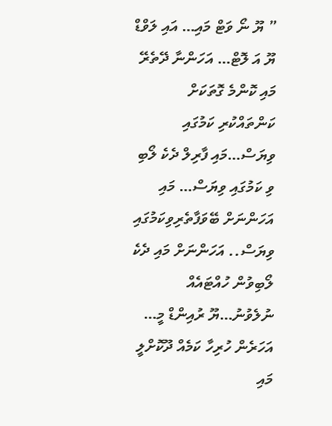” ޔޫ ނޯ ވަޓް މައި… އައި ލަވްޑް ޔޫ އަ ލޮޓް… އަހަންނާ ދޭތެރޭ މައި ކޮންމެ ގޮތަކަށް ކަންތައްކުރި ކަމުގައި ވިޔަސް…މައި ފާރިލް ދެކެ ލޯބި ވި ކަމުގައި ވިޔަސް… މައި އަހަންނަށް ބޭވަފާތެރިވިކަމުގައި ވިޔަސް.. އަހަންނަށް މައި ދެކެ ލޯބިވުން ހުއްޓައެއް ނުލެވުނު…ޔޫ ރުއިންޑް މީ… އަހަރެން ހުރިހާ ކަމެއް ދޫކޮށްލީ މައި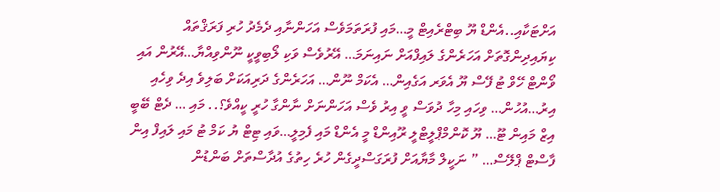އަށްޓަކާއި..އެންޑް ޔޫ ބިޓްރެއިޓް މީ…މައި ފުރަތަމަވެސް އަހަންނާއި ދެމެދު ހުރި ފަރަޤްތައް ކިޔައިދިންގޮތަށް އަހަރެންގެ ލައިފްއަށް ނައިނަމަ… އޭރުވެސް ވަކި ލޯބިވީކީ ނޫންވިއްޔާ…އޭރުން އައި ވޯންޓް ހޭވް ޓު ފޭސް ޔޫ އެވަރ އަގެއިން… އެކަމް ނޫން… އަހަރެންގެ ދަރިއަކަށް ބަލިވެ އިދެ ވިހެއި އިރު…އުހުން… ވިހައި މިހާ ދުވަސް ވީ އިރު ވެސް އަހަންނަށް ނާންގާ ހުރީ ކީއްވެ؟.. މައި … ދެޓް ބޭބީ އިޒް މައިން ޓޫ… ޔޫ ކޮންމްޕްލީޓްލީ ރޫއިންޑް މީ އެންޑް މައި ފެމިލީ…ވައި ޓިޓް ޔު ކަމް ޓު މައި ލައިފް އިން ފާސްޓް ޕްލޭސް… ” ނަކީލް މާޔާއަށް ފުރަގަސްދީގެން ހުރެ ހިތުގެ އުދާސްތަށް ބަންޑުން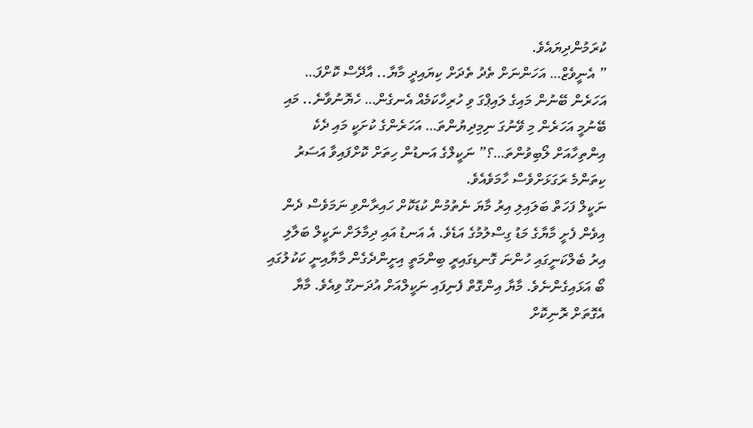ކުރަމުންދިޔައެވެ.
” އެނީވެޒް… އަހަންނަށް ތެދު ތެދަށް ކިޔައިދީ މާޔާ.. އާދޭސް ކޮށްފަ… އަހަރެން ބޭނުން މައިގެ ލައިޕްގަ ވި ހުރިހާކަމެއް އެނގެން… ހެޔޮނުވާނެ.. މައި ބޭނުމީ އަހަރެން މި ވޭނުގަ ނިމިދިޔުންތަ… އަހަރެންގެ ކުށަކީ މައި ދެކެ އިންތިހާއަށް ލޯބިވުންތަ…؟” ނަކީލްގެ އަނޑުން ހިތަށް ކޮށްފައިވާ އަސަރު ކިތަންމެ ރަގަޅަށްވެސް ހާމަވެއެވެ.
ނަކީލް ފަހަތް ބަލައިލި އިރު މާޔަ ނެތުމުން ކުޑަކޮށް ހައިރާންވި ނަމަވެސް ދެން އިވެން ފެށީ މާޔާގެ މަޑު ގިސްލުމުގެ އަޑެވެ. އެ އަނޑު އައި ދިމާލަށް ނަކީލް ބަލާލި އިރު ބެލްކަނީގައި ހުންނަ ގޮނޑިގައިރީ ބިންމަތީ އިށީންދެގެން މާޔާއިނީ ކަކުލުގައި ބޯ އަޅައިގެންނެވެ. މާޔާ އިންގޮތް ފެނިފައި ނަކީލްއަށް އުދަނގޫ ވިއެވެ. މާޔާ އެގޮތަށް ރޮނިކޮށް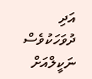އަދި ދުވަހަކުވެސް ނަކީލްއަށް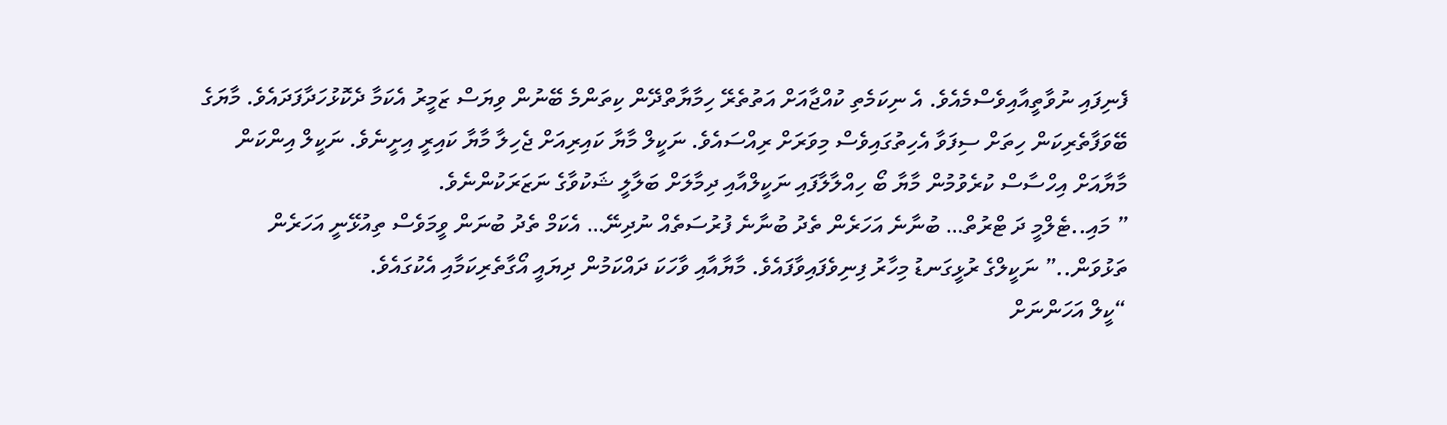ފެނިފައި ނުވާތީއާއިވެސްމެއެވެ. އެ ނިކަމެތި ކުއްޖާއަށް އަތުތެރޭ ހިމާޔާތްދޭން ކިތަންމެ ބޭނުން ވިޔަސް ޒަމީރު އެކަމާ ދެކޮޅުހަދާފަދައެވެ. މާޔަގެ ބޭވަފާތެރިކަން ހިތަށް ސިފަވާ އެހިތުގައިވެސް މިވަރަށް ރިއްސައެވެ. ނަކީލް މާޔާ ކައިރިއަށް ޖެހިލާ މާޔާ ކައިރީ އިށީނެވެ. ނަކީލް އިންކަން މާޔާއަށް އިހްސާސް ކުރެވުމުން މާޔާ ބޯ ހިއްލާލާފައި ނަކީލްއާއި ދިމާލަށް ބަލާލީ ޝަކުވާގެ ނަޒަރަކުންނެވެ.
” މައި..ޓެލްމީ ދަ ޓްރުތް… ބުނާނެ އަހަރެން ތެދު ބުނާނެ ފުރުސަތެއް ނުދިނޭ… އެކަމް ތެދު ބުނަން ވީމަވެސް ތިއުޅޭނީ އަހަރެން ތަޅުވަން..” ނަކީލްގެ ރުޅީގަނޑު މިހާރު ފިނިވެފައިވާފައެވެ. މާޔާއާއި ވާހަކަ ދައްކަމުން ދިޔައީ އޯގާތެރިކަމާއި އެކުގައެވެ.
“ކީލް އަހަންނަށް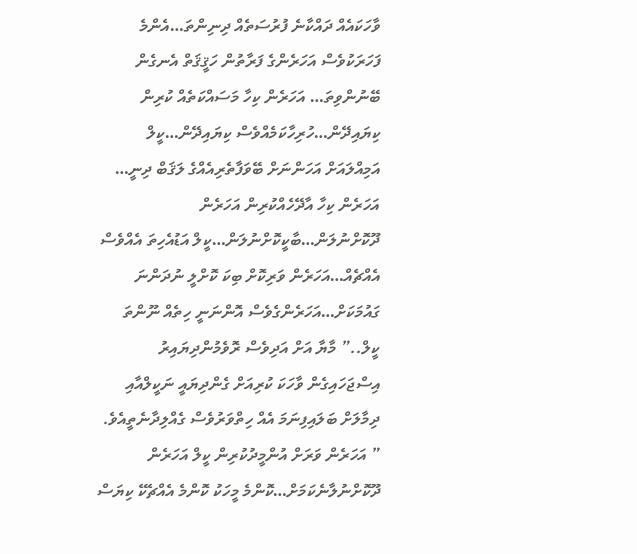ވާހަކައެއް ދައްކާނެ ފުރުސަތެއް ދިނިންތަ…އެންމެ ފަހަރަކުވެސް އަހަރެންގެ ފަރާތުން ހަޤީޤަތް އެނގެން ބޭނުންވިތަ… އަހަރެން ކިހާ މަސައްކަތެއް ކުރިން ކިޔައިދޭން…ހުރިހާކަމެއްވެސް ކިޔައިދޭން…ކީލް އަމިއްލައަށް އަހަންނަށް ބޭވަފާތެރިއެއްގެ ލަޤަބް ދިނީ… އަހަރެން ކިހާ އާދޭހެއްކުރިން އަހަރެން ދޫކޮށްނުލަން…ބާކީކޮށްނުލަން…ކީލް އަޑުއެހިތަ އެއްވެސް އެއްޗެއް…އަހަރެން ވަރިކޮށް ބިކަ ކޮށްލީ ނުދަންނަ ގައުމަކަށް…އަހަރެންގެވެސް އޮންނަނީ ހިތެއް ނޫންތަ ކީލް..” މާޔާ އަށް އަދިވެސް ރޮވެމުންދިޔައިރު އިސްޖަހައިގެން ވާހަކަ ކުރިއަށް ގެންދިޔައީ ނަކީލްއާއި ދިމާލަށް ބަލައިފިނަމަ އެއް ހިތްވަރުވެސް ގެއްލިދާނެތީއެވެ.
” އަހަރެން ވަރަށް އުންމީދުކުރިން ކީލް އަހަރެން ދޫކޮށްނުލާނެކަމަށް…ކޮންމެ މީހަކު ކޮންމެ އެއްޗެކޭ ކިޔަސް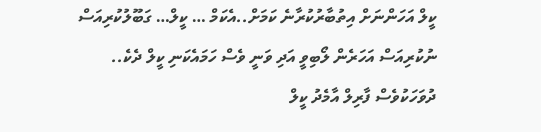ކީލް އަހަންނަށް އިތުބާރުކުރާނެ ކަމަށް..އެކަމް … ކީލް… ގަބޫލުކުރިއަސް ނުކުރިއަސް އަހަރެން ލޯބިވީ އަދި ވަނީ ވެސް ހަމައެކަނި ކީލް ދެކެ.. ދުވަހަކުވެސް ފާރިލް އާމެދު ކީލް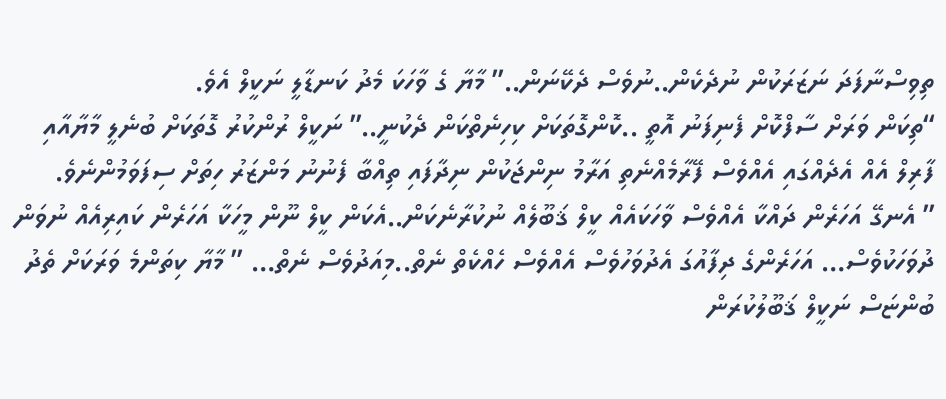ތިވިސްނާފަދަ ނަޒަރަކުން ނުދެކެން..ނުވެސް ދެކޭނަން..” މާޔާ ގެ ވާހަކަ މެދު ކަނޑާލީ ނަކީލް އެވެ.
“ތިކަން ވަރަށް ސާފްކޮށް ފެނިފަނު އޮތީ ..ކޮންގޮތަކަށް ކިހިނެތްކަން ދެކުނީ..” ނަކީލް ރުންކުރު ގޮތަކަށް ބުނެލީ މާޔާއާއި ފާރިލް އެއް އެދެއްގައި އެއްވެސް ފޭރާމެއްނެތި އަރާމު ނިންޖަކުން ނިދާފައި ތިއްބާ ފެނުނު މަންޒަރު ހިތަށް ސިފަވަމުންނެވެ.
” އެނގޭ އަހަރެން ދައްކާ އެއްވެސް ވާހަކައެއް ކީލް ޤަބޫލެއް ނުކުރާނެކަން..އެކަން ކީލް ނޫން މީހަކާ އަހަރެން ކައިރިއެއް ނުވަން ދުވަހަކުވެސް… އަހަރެންގެ ދިފާއުގަ އެދުވަހުވެސް އެއްވެސް ހެއްކެތް ނެތް..މިއަދުވެސް ނެތް… ” މާޔާ ކިތަންމެ ވަރަކަށް ތެދު ބުންޏަސް ނަކީލް ޤަބޫލުކުރަން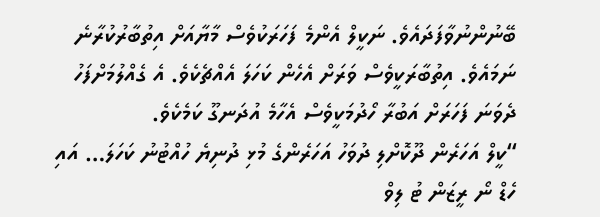ބޭނުންނުވާފަދައެވެ. ނަކީލް އެންމެ ފަހަރަކުވެސް މާޔާއަށް އިތުބާރުކުރާނެ ނަމައެވެ. އިތުބާރަކީވެސް ވަރަށް އެހެން ކަހަލަ އެއްޗެކެވެ. އެ ގެއްލުމަށްފަހު ދެވަނަ ފަހަރަށް އަބުރާ ހޯދުމަކީވެސް އެހާމެ އުދަނގޫ ކަމެކެވެ.
“ކީލް އަހަރެން ދޫކޮށްލި ދުވަހު އަހަރެންގެ މުޅި ދުނިޔެ ހުއްޓުނު ކަހަލަ… އައި ހެޑް ނޯ ރީޒަން ޓު ލިވް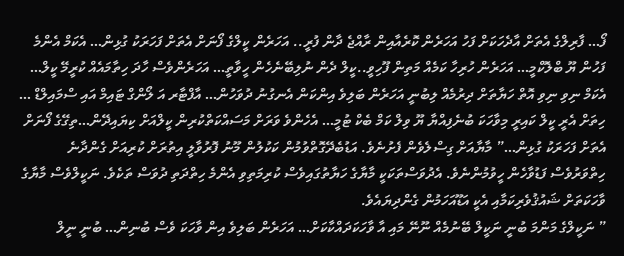ފޯ… ފާރިލްގެ އެތަށް އާދެހަކަށް ފަހު އަހަރެން ކޮރެއާއިން ރާއްޖެ ދާން ފުރީ.. އަހަރެން ކީލްގެ ފޯނަށް އެތަށް ފަހަރަކު ގުޅިން… އެކަމް އެންމެ ފަހުން ޔޫ ބްލޮކްމީ… އަހަރެން ހުރިހާ ކަމެއް މަތިން ފޫހިވީ..ކީލް ދެން ނުލިބޭނެހެން ހީވާތީ… އަހަރެންވެސް ހާދަ ހިތާމައެއް ކުރީމޭ ކީލް… އެކަމް ނިވި ނިވި އޮތް ހަޔާތަށް ދިރުމެއް ލިބުނީ އަހަރެން ބަލިވެ އިންކަން އެނގުނު ދުވަހުން… އާފްޓާރ އަ ލޯންގް ޓައިމް އައި ސްމައިލްޑް … ހިތަށް އެރީ ކީލް ކައިރީ މިވާހަކަ ބުނެފިއްޔާ ޔޫ ވިލް ކަމް ބެކް ޓުމީ… އެހެންވެ ވަރަށް މަސައްކަތްކުރިން ކީލްއަށް ކިޔައިދޭން…ތިގޭގެ ފޯނަށް އެތަށް ފަހަރަކު ގުޅިން…” މާޔާއަށް ގިސްލެވެން ފެށުނެވެ. އަޑުބެދޭގޮތްވުމުން ކަކުލުން މޫނު ފޮރުވާލީ އިތުރަށް ކުރިއަށް ގެންދާނެ ހިތްވަރުވެސް ފަޑުވާހެން ހީވުމުންނެވެ. އެދުވަސްތަކަކީ މާޔާގެ ހަޔާތުގައިވެސް ކުރިމަތިވި އެންމެ ހިތްދަތި ދުވަސް ތަކެވެ. ނަކީލްވެސް މާޔާގެ ވާހަކަތަށް ޝައުޤުވެރިކަމާއި އެކީ އަޑޫއަހަމުން ގެންދިޔައެވެ.
” ނަކީލްގެ މަންމަ ބުނީ ނަކީލް ބޭނުމެއް ނޫނޭ މައި އާ ވާހަކަދައްކާކަށް… އަހަރެން ބަލިވެ އިން ވާހަކަ ވެސް ބުނިން… ބުނީ ނީލް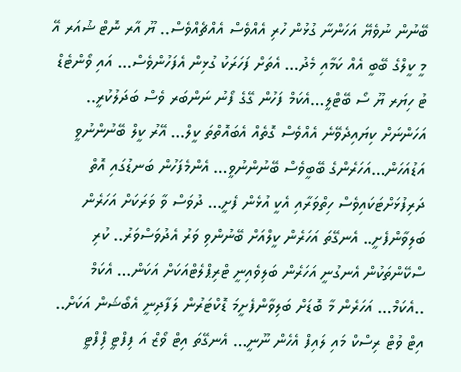ބޭނުން ނުވެޔޭ އަހަންނާ ގުޅުން ހުރި އެއްވެސް އެއްޗެއްވެސް.. ޔޫ އާރ ނޮޓް ޝުއަރ އޭ މީ ކީލްގެ ބޭބީ އެއް ކަމާއި މެދު… އެތަށް ފަހަރަކު ގުޅިން އެފަހުންވެސް… އައި ވޯންޓެޑް ޓު ހިޔަރ ޔޫ ސޯ ބޭޓްލީ…އެކަމް ފަހުން ގޭގެ ފޯނު ނަންބަރ ވެސް ބަދަލުކުރީ.. އަހަންނަށް ކިޔައިދެވޭނެ އެއްވެސް ގޮތެއް އެބައޮތްތަ ކީލް… އޭރު ކީލް ބޭނުންނުވީ އަޑުއަހަން…އަހަރެންގެ ބޭބީވެސް ބޭނުންނުވީ… އެންމެފަހުން ބަނޑުގައި އޮތް ދަރިފުޅަށްޓަކައިވެސް ހިތްވަރާއި އެކީ އުޅެން ފެށީ… ދުވަސް ވާ ވަރަކަށް އަހަރެން ބަލިވާންފެށީ.. އެނގޭތަ އަހަރެން ކީލްއަށް ބޭނުންވި ވަރު އެދުވަސްވަރު.. ކުރި ސްކޭންތަކުން އެނގުނީ އަހަރެން ބަލިވެއިނީ ޓްރިޕްލެޓްއަކަށް އަކަން… އެކަމް ..އެކަމް… އަހަރެން މާ ބޮޑަށް ބަލިވާންފެށީމަ ޑޮކްޓަރުން ލަފާދިނީ އެބޯޝަން އަކަށް.. އިޓް ވުޓް ރިސްކް މައި ލައިފް އެހެން ނޫނީ… އެނގޭތަ އިޓް ވޯޒް އަ ފިފްޓީ ފިްފްޓީ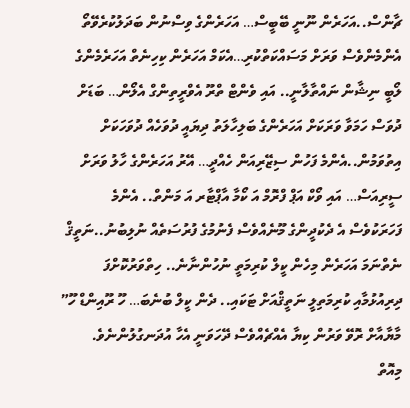ޗާންސް..އަހަރެން ނޫނީ ބޭބީސް… އަހަރެންގެ ވިސްނުން ބަދަލުކުރެވޭތޯ އެންމެންވެސް ވަރަށް މަސައްކަތްކުރި…އެކަމް އަހަރެން ކިހިނެތް އަހަރެމެންގެ ލޯބީ ނިޝާން ނައްތާލާނީ.. އައި ވެންޓް ތްރޫ އެވްރީތިންގް އެލޯން… ބަޑަށް ދުވަސް ހަމަވާ ވަރަކަށް އަހަރެންގެ ބަލިހާލަތު ދިޔައީ ދުވަހެއް ދުވަހަކަށް އިތުވަމުން..އެންމެ ފަހުން ސިޒޭރިއަން ހެއްދީ… އޭރު އަހަރެންގެ ހާލު ވަރަށް ސީރިއަސް… އައި ވޯކް އަޕް ފްރޮމް އަ ކޯމާ އާޕްޓާރ އަ މަންތް.. އެންމެ ފަހަރަކުވެސް އެ ދެކުދީންގެ މޫނެއްވެސް ފެނުމުގެ ފުރުސަތެއް ނުލިބުނު..ނަތީޤް ނެތްނަމަ އަހަރެން މިހެން ކީލް ކުރިމަތީ ނުހުންނާނެ.. ހިތްވަރުކޮށްފަ ދިރިއުޅުމާއި ކުރިމަތިލީ ނަތީޤްއަށް ޓަކައި.. ދެން ކީލް ބުނެބަ… ހޫ ރޫއިންޑް ހޫ” މާޔާއާށް ރޮވޭ ވަރުން ކިޔާ އެއްޗެއްވެސް ދޭހަވަނީ އެހާ އުދަނގުލުންނެވެ.
މިއޮތް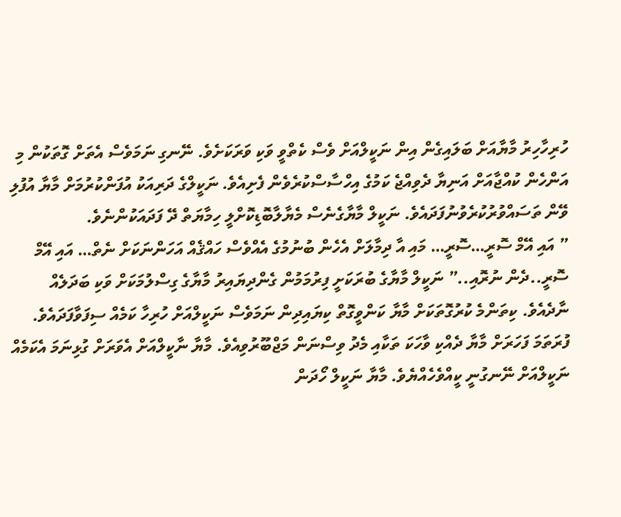ހުރިހާހިރު މާޔާއަށް ބަލައިގެން އިން ނަކީލްއަށް ވެސް ކެތްވީ ވަކި ވަރަކަށެވެ. ނޭނގި ނަމަވެސް އެތަށް ގޮތަކުން މި އަންހެން ކުއްޖާއަށް އަނިޔާ ދެވިއްޖެ ކަމުގެ އިހްސާސްކުރެވެން ފެށިއެވެ. ނަކީލްގެ ދަރިއަކު އުފަންކުރުމަށް މާޔާ އުފުލި ވޭން ތަސައްވުރުކުރެވުނުފަދައެވެ. ނަކީލް މާޔާގެނެސް މެޔާލާބޮޑިކޮށްލީ ހިމާޔަތް ދޭ ފަދައަކުންނެވެ.
” އައި އޭމް ސޮރީ…ސޮރީ… މައި އާ ދިމާލަށް އެހެން ބުނުމުގެ އެއްވެސް ހައްޤެއް އަހަންނަކަށް ނެތް… އައި އޭމް ސޮރީ..ދެން ނުރޮއި..” ނަކީލް މާޔާގެ ބުރަކަށީ ފިރުމަމުން ގެންދިޔައިރު މާޔާގެ ގިސްލުމަކަށް ވަކި ބަދަލެއް ނާދެއެވެ. ކިތަންމެ ކުރުގޮތަކަށް މާޔާ ކަންވީގޮތް ކިޔައިދިން ނަމަވެސް ނަކީލްއަށް ހުރިހާ ކަމެއް ސިފަވާފަދައެވެ. ފުރަތަމަ ފަހަރަށް މާޔާ ދެއްކި ވާހަކަ ތަކާއި މެދު ވިސްނަން މަޖްބޫރުވިއެވެ. މާޔާ ނާކީލްއަށް އެވަރަށް ގުޅިނަމަ އެކަމެއް ނަކީލްއަށް ނޭނގުނީ ކީއްވެހެއްޔެވެ. މާޔާ ނަކީލް ހޯދަން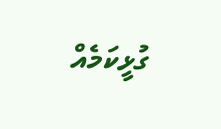ގުޅީކަމެއް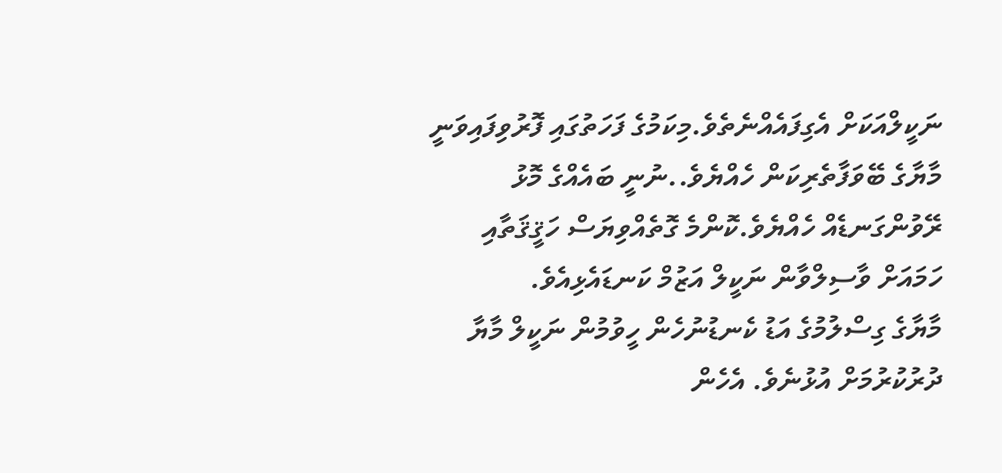ނަކީލްއަކަށް އެގިފައެއްނެތެވެ.މިކަމުގެ ފަހަތުގައި ފޮރުވިފައިވަނީ މާޔާގެ ބޭވަފާތެރިކަން ހެއްޔެވެ..ނުނީ ބައެއްގެ މޮޅު ރޭވުންގަނޑެއް ހެއްޔެވެ.ކޮންމެ ގޮތެއްވިޔަސް ހަޤީޤަތާއި ހަމައަށް ވާސިލްވާން ނަކީލް އަޒުމް ކަނޑައެޅިއެވެ.
މާޔާގެ ގިސްލުމުގެ އަޑު ކެނޑުނުހެން ހީވުމުން ނަކީލް މާޔާ ދުރުކުރުމަށް އުޅުނެވެ. އެހެން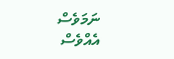ނަމަވެސް އެއްވެސް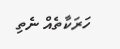ހަރަކާތެއް ނެތި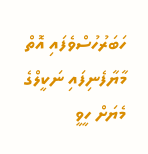ހަބަރުހުސްވެފައި އޮތް މާޔާފެނިފައި ނަކީލްގެ މެޔަށް ހީވީ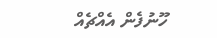ހޫނުފެން އެއްޗެއް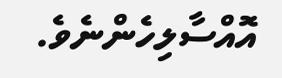އޮއްސާލިހެންނެވެ.